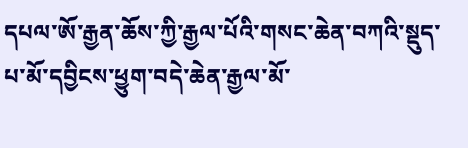དཔལ་ཨོ་རྒྱན་ཆོས་ཀྱི་རྒྱལ་པོའི་གསང་ཆེན་བཀའི་སྡུད་པ་མོ་དབྱིངས་ཕྱུག་བདེ་ཆེན་རྒྱལ་མོ་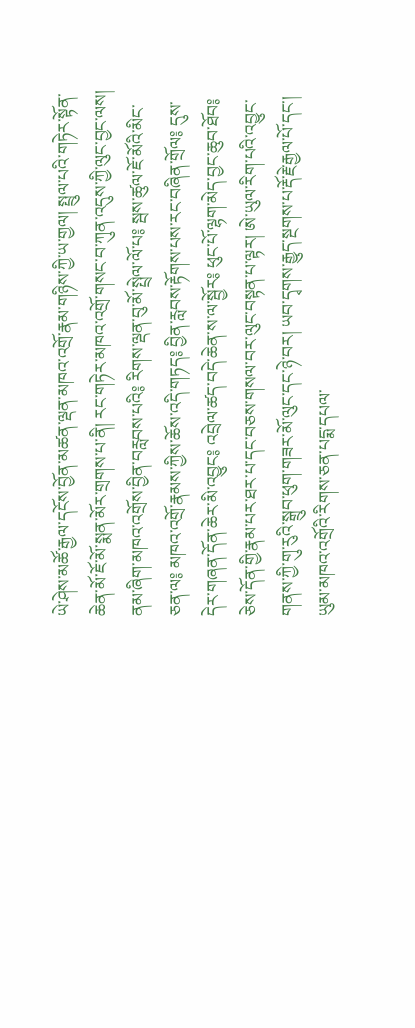ཡེ་ཤེས་མཚོ་རྒྱལ་དངོས་བྱོན་མཚན་ལྡན་མཁའ་འགྲོ་རྣམ་གཉིས་ཀྱི་ཡ་གྱལ། སྤྲུལ་པའི་གཏེར་སྟོན་ཆེན་མོ་ཇོ་མོ་སྨན་མོར་གྲགས་པ་ནི། རང་གཏེར་མཁའ་འགྲོ་གསང་བ་ཀུན་འདུས་ཀྱི་ལུང་བྱང་ལས། ནམ་ཞིག་མཁའ་འགྲོས་བྱིན་བརླབས་པའི༔ རིགས་ལྡན་བུ་མོ་སྤྲེལ་ལོ་པ༔ སྦས་ཚུལ་ཇོ་མོའི་མིང་ཅན་ལ༔ མཁའ་འགྲོ་རྣམས་ཀྱིས་ཆོས་འདི་གཏད༔ བྱིན་རླབས་རྟོགས་པས་རང་བཞིན་གྲོལ༔ དུས་དེར་གཞན་དོན་ཆེར་མི་འབྱུང༔ འབྲེལ་ཚད་བདེ་ཆེན་ས་ལ་སྦྱོར༔ ཕུང་པོ་ལྷག་མེད་བྱང་ཆུབ་ཐོབ༔ ཅེས་དོན་གྱི་རྣམ་པར་ཐར་པ་དང་བཅས་གསལ་བར་ལུང་བསྟན་པ་ལྟར། ཨེ་ཡུལ་རིག་པའི་འབྱུང་གནས་ཀྱི་གུ་རུའི་སྒྲུབ་ཕུག་གཟར་མོ་ལུང་དང་ཉེ་བར། ཡབ་དྭགས་རྒྱུད་སྔགས་པ་རྡོ་རྗེ་རྒྱལ་པོ་དང་། ཡུམ་མཁའ་འགྲོའི་རིགས་ཅན་པདྨ་དཔལ་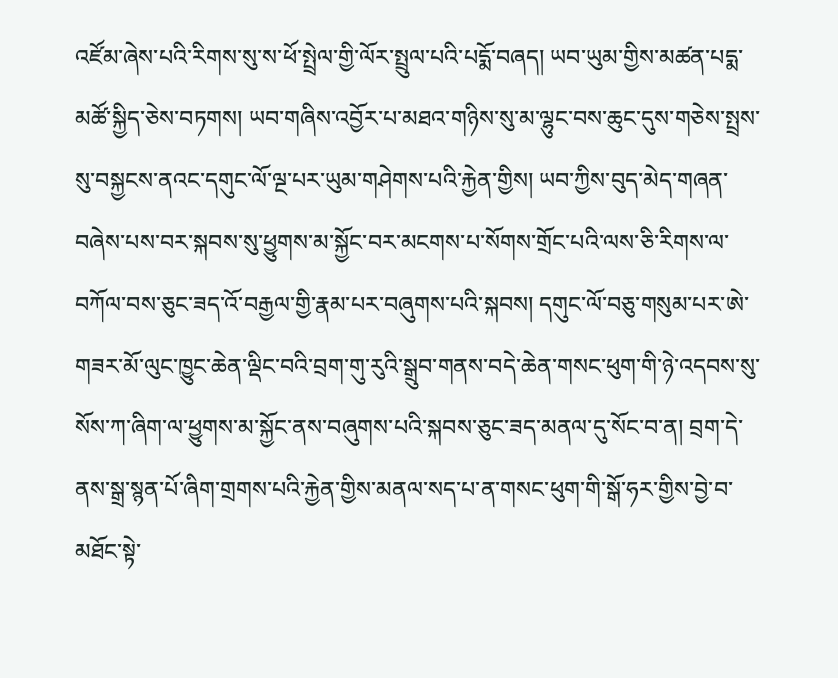འཛོམ་ཞེས་པའི་རིགས་སུ་ས་ཕོ་སྤྲེལ་གྱི་ལོར་སྤྲུལ་པའི་པདྨོ་བཞད། ཡབ་ཡུམ་གྱིས་མཚན་པདྨ་མཚོ་སྐྱིད་ཅེས་བཏགས། ཡབ་གཞིས་འབྱོར་པ་མཐའ་གཉིས་སུ་མ་ལྷུང་བས་ཆུང་དུས་གཅེས་སྤྲས་སུ་བསྐྱངས་ནའང་དགུང་ལོ་ལྔ་པར་ཡུམ་གཤེགས་པའི་རྐྱེན་གྱིས། ཡབ་ཀྱིས་བུད་མེད་གཞན་བཞེས་པས་བར་སྐབས་སུ་ཕྱུགས་མ་སྐྱོང་བར་མངགས་པ་སོགས་གྲོང་པའི་ལས་ཅི་རིགས་ལ་བཀོལ་བས་ཅུང་ཟད་འོ་བརྒྱལ་གྱི་རྣམ་པར་བཞུགས་པའི་སྐབས། དགུང་ལོ་བཅུ་གསུམ་པར་ཨེ་གཟར་མོ་ལུང་ཁྱུང་ཆེན་ལྡིང་བའི་བྲག་གུ་རུའི་སྒྲུབ་གནས་བདེ་ཆེན་གསང་ཕུག་གི་ཉེ་འདབས་སུ་སོས་ཀ་ཞིག་ལ་ཕྱུགས་མ་སྐྱོང་ནས་བཞུགས་པའི་སྐབས་ཅུང་ཟད་མནལ་དུ་སོང་བ་ན། བྲག་དེ་ནས་སྒྲ་སྙན་པོ་ཞིག་གྲགས་པའི་རྐྱེན་གྱིས་མནལ་སད་པ་ན་གསང་ཕུག་གི་སྒོ་ཧར་གྱིས་བྱེ་བ་མཐོང་སྟེ་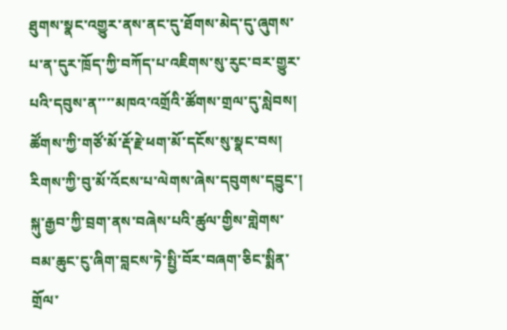ཐུགས་སྣང་འགྱུར་ནས་ནང་དུ་ཐོགས་མེད་དུ་ཞུགས་པ་ན་དུར་ཁྲོད་ཀྱི་བཀོད་པ་འཇིགས་སུ་རུང་བར་གྱུར་པའི་དབུས་ན་་་་མཁའ་འགྲོའི་ཚོགས་གྲལ་དུ་སླེབས། ཚོགས་ཀྱི་གཙོ་མོ་རྡོ་རྗེ་ཕག་མོ་དངོས་སུ་སྣང་བས། རིགས་ཀྱི་བུ་མོ་འོངས་པ་ལེགས་ཞེས་དབུགས་དབྱུང་། སྐུ་རྒྱབ་ཀྱི་བྲག་ནས་བཞེས་པའི་ཚུལ་གྱིས་གླེགས་བམ་ཆུང་ངུ་ཞིག་བླངས་ཏེ་སྤྱི་བོར་བཞག་ཅིང་སྨིན་གྲོལ་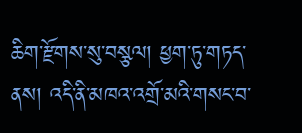ཆིག་རྫོགས་སུ་བསྩལ། ཕྱག་ཏུ་གཏད་ནས། འདི་ནི་མཁའ་འགྲོ་མའི་གསང་བ་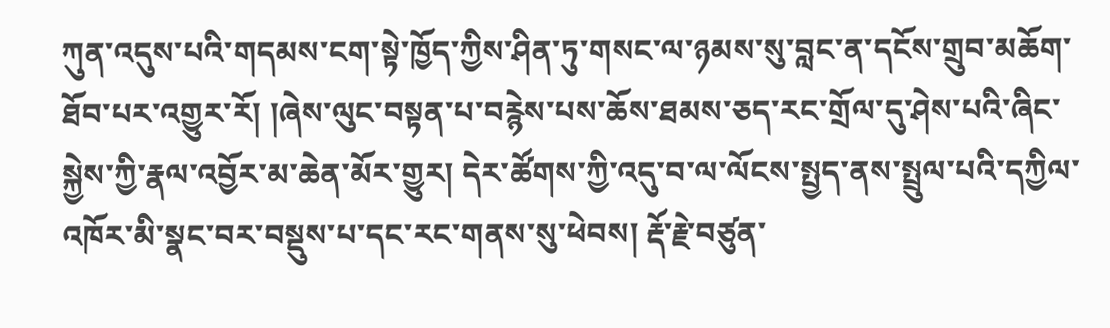ཀུན་འདུས་པའི་གདམས་ངག་སྟེ་ཁྱོད་ཀྱིས་ཤིན་ཏུ་གསང་ལ་ཉམས་སུ་བླང་ན་དངོས་གྲུབ་མཆོག་ཐོབ་པར་འགྱུར་རོ། །ཞེས་ལུང་བསྟན་པ་བརྙེས་པས་ཆོས་ཐམས་ཅད་རང་གྲོལ་དུ་ཤེས་པའི་ཞིང་སྐྱེས་ཀྱི་རྣལ་འབྱོར་མ་ཆེན་མོར་གྱུར། དེར་ཚོགས་ཀྱི་འདུ་བ་ལ་ལོངས་སྤྱད་ནས་སྤྲུལ་པའི་དཀྱིལ་འཁོར་མི་སྣང་བར་བསྡུས་པ་དང་རང་གནས་སུ་ཕེབས། རྡོ་རྗེ་བཙུན་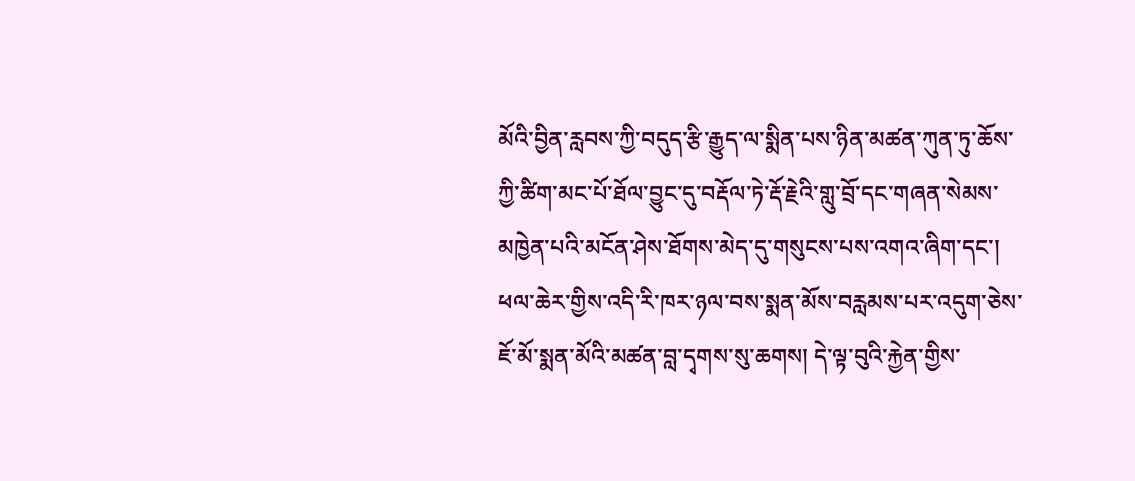མོའི་བྱིན་རླབས་ཀྱི་བདུད་རྩི་རྒྱུད་ལ་སྨིན་པས་ཉིན་མཚན་ཀུན་ཏུ་ཆོས་ཀྱི་ཚིག་མང་པོ་ཐོལ་བྱུང་དུ་བརྡོལ་ཏེ་རྡོ་རྗེའི་གླུ་བྲོ་དང་གཞན་སེམས་མཁྱེན་པའི་མངོན་ཤེས་ཐོགས་མེད་དུ་གསུངས་པས་འགའ་ཞིག་དང་། ཕལ་ཆེར་གྱིས་འདི་རི་ཁར་ཉལ་བས་སྨན་མོས་བརླམས་པར་འདུག་ཅེས་ཇོ་མོ་སྨན་མོའི་མཚན་བླ་དྭགས་སུ་ཆགས། དེ་ལྟ་བུའི་རྐྱེན་གྱིས་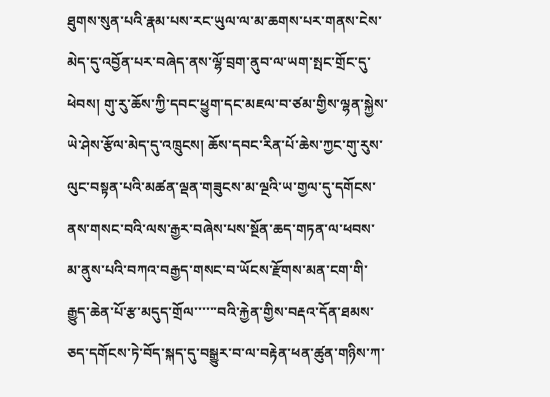ཐུགས་སུན་པའི་རྣམ་པས་རང་ཡུལ་ལ་མ་ཆགས་པར་གནས་ངེས་མེད་དུ་འབྱོན་པར་བཞེད་ནས་ལྷོ་བྲག་ནུབ་ལ་ཡག་སྤང་གྲོང་དུ་ཕེབས། གུ་རུ་ཆོས་ཀྱི་དབང་ཕྱུག་དང་མཇལ་བ་ཙམ་གྱིས་ལྷན་སྐྱེས་ཡེ་ཤེས་རྩོལ་མེད་དུ་འཁྲུངས། ཆོས་དབང་རིན་པོ་ཆེས་ཀྱང་གུ་རུས་ལུང་བསྟན་པའི་མཚན་ལྡན་གཟུངས་མ་ལྔའི་ཡ་གྱལ་དུ་དགོངས་ནས་གསང་བའི་ལས་རྒྱར་བཞེས་པས་སྔོན་ཆད་གཏན་ལ་ཕབས་མ་ནུས་པའི་བཀའ་བརྒྱད་གསང་བ་ཡོངས་རྫོགས་མན་ངག་གི་རྒྱུད་ཆེན་པོ་རྩ་མདུད་གྲོལ་་་་་་བའི་རྐྱེན་གྱིས་བརྡའ་དོན་ཐམས་ཅད་དགོངས་ཏེ་བོད་སྐད་དུ་བསྒྱུར་བ་ལ་བརྟེན་ཕན་ཚུན་གཉིས་ཀ་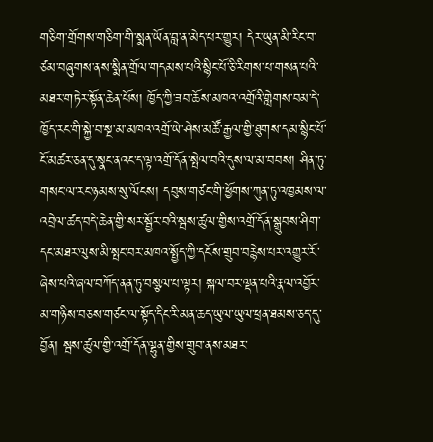གཅིག་གྲོགས་གཅིག་གི་སྨན་ཡོན་བླ་ན་མེད་པར་གྱུར། དེར་ཡུན་མི་རིང་བ་ཙམ་བཞུགས་ནས་སྨིན་གྲོལ་གདམས་པའི་སྙིང་པོ་ཅི་རིགས་པ་གསན་པའི་མཐར་གཏེར་སྟོན་ཆེན་པོས། ཁྱོད་ཀྱི་ཟབ་ཆོས་མཁའ་འགྲོའི་གླེགས་བམ་དེ་ཁྱོད་རང་གི་སྐྱེ་བ་སྔ་མ་མཁའ་འགྲོ་ཡེ་ཤེས་མཚོ་རྒྱལ་གྱི་ཐུགས་དམ་སྙིང་པོ་ངོ་མཚར་ཅན་དུ་སྣང་ནའང་ད་ལྟ་འགྲོ་དོན་སྤེལ་བའི་དུས་ལ་མ་བབས། ཤིན་ཏུ་གསང་ལ་རང་ཉམས་སུ་ལོངས། དབུས་གཙང་གི་ཕྱོགས་ཀུན་ཏུ་འཁྱམས་ལ་འབྲེལ་ཚད་བདེ་ཆེན་གྱི་སར་སྦྱོར་བའི་སྦས་ཚུལ་གྱིས་འགྲོ་དོན་སྒྲུབས་ཤིག་དང་མཐར་ལུས་མི་སྤང་བར་མཁའ་སྤྱོད་ཀྱི་དངོས་གྲུབ་བརྙེས་པར་འགྱུར་རོ་ཞེས་པའི་ཞལ་བཀོད་ནན་ཏུ་བསྩལ་པ་ལྟར། སྐལ་བར་ལྡན་པའི་རྣལ་འབྱོར་མ་གཉིས་བཅས་གཙང་ལ་སྟོད་དིང་རི་མན་ཆད་ཡུལ་ཡུལ་ཕྲན་ཐམས་ཅད་དུ་བྱོན། སྦས་ཚུལ་གྱི་འགྲོ་དོན་ལྷུན་གྱིས་གྲུབ་ནས་མཐར་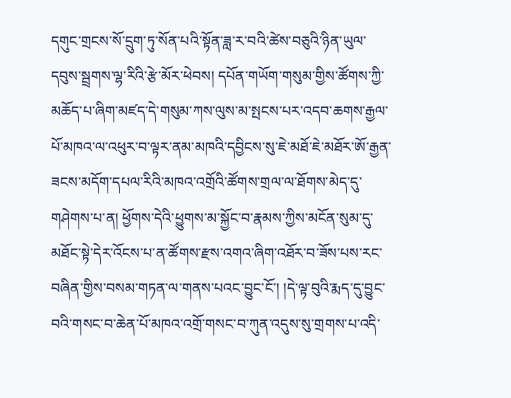དགུང་གྲངས་སོ་དྲུག་ཏུ་སོན་པའི་སྟོན་ཟླ་ར་བའི་ཚེས་བཅུའི་ཉིན་ཡུལ་དབུས་སྦྲགས་ལྷ་རིའི་རྩེ་མོར་ཕེབས། དཔོན་གཡོག་གསུམ་གྱིས་ཚོགས་ཀྱི་མཆོད་པ་ཞིག་མཛད་དེ་གསུམ་ཀས་ལུས་མ་སྤངས་པར་འདབ་ཆགས་རྒྱལ་པོ་མཁའ་ལ་འཕུར་བ་ལྟར་ནམ་མཁའི་དབྱིངས་སུ་ཇེ་མཐོ་ཇེ་མཐོར་ཨོ་རྒྱན་ཟངས་མདོག་དཔལ་རིའི་མཁའ་འགྲོའི་ཚོགས་གྲལ་ལ་ཐོགས་མེད་དུ་གཤེགས་པ་ན། ཕྱོགས་དེའི་ཕྱུགས་མ་སྐྱོང་བ་རྣམས་ཀྱིས་མངོན་སུམ་དུ་མཐོང་སྟེ་དེར་འོངས་པ་ན་ཚོགས་རྫས་འགའ་ཞིག་འཐོར་བ་ཟོས་པས་རང་བཞིན་གྱིས་བསམ་གཏན་ལ་གནས་པའང་བྱུང་ངོ་། །དེ་ལྟ་བུའི་རྨད་དུ་བྱུང་བའི་གསང་བ་ཆེན་པོ་མཁའ་འགྲོ་གསང་བ་ཀུན་འདུས་སུ་གྲགས་པ་འདི་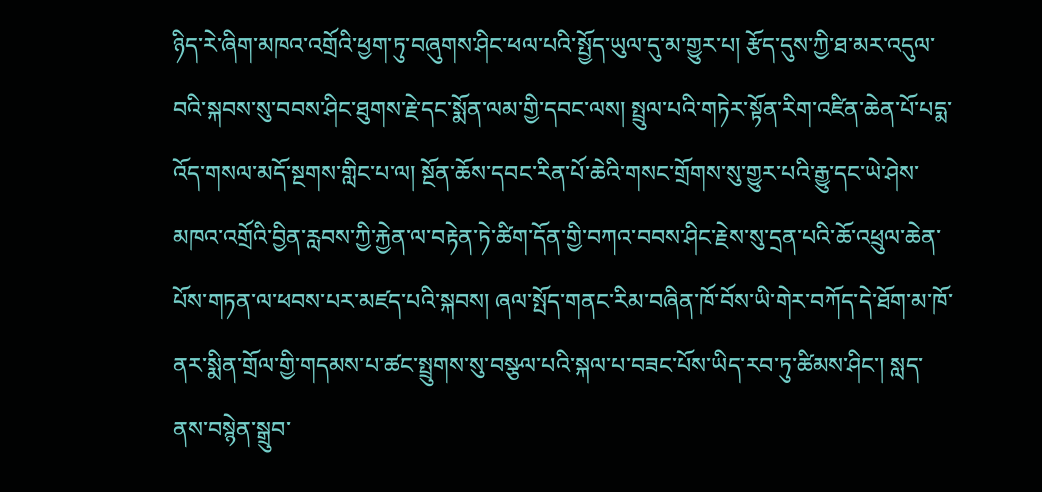ཉིད་རེ་ཞིག་མཁའ་འགྲོའི་ཕྱག་ཏུ་བཞུགས་ཤིང་ཕལ་པའི་སྤྱོད་ཡུལ་དུ་མ་གྱུར་པ། རྩོད་དུས་ཀྱི་ཐ་མར་འདུལ་བའི་སྐབས་སུ་བབས་ཤིང་ཐུགས་རྗེ་དང་སྨོན་ལམ་གྱི་དབང་ལས། སྤྲུལ་པའི་གཏེར་སྟོན་རིག་འཛིན་ཆེན་པོ་པདྨ་འོད་གསལ་མདོ་སྔགས་གླིང་པ་ལ། སྔོན་ཆོས་དབང་རིན་པོ་ཆེའི་གསང་གྲོགས་སུ་གྱུར་པའི་རྒྱུ་དང་ཡེ་ཤེས་མཁའ་འགྲོའི་བྱིན་རླབས་ཀྱི་རྐྱེན་ལ་བརྟེན་ཏེ་ཚིག་དོན་གྱི་བཀའ་བབས་ཤིང་རྗེས་སུ་དྲན་པའི་ཆོ་འཕྲུལ་ཆེན་པོས་གཏན་ལ་ཕབས་པར་མཛད་པའི་སྐབས། ཞལ་སྤོད་གནང་རིམ་བཞིན་ཁོ་བོས་ཡི་གེར་བཀོད་དེ་ཐོག་མ་ཁོ་ནར་སྨིན་གྲོལ་གྱི་གདམས་པ་ཚང་སྤྲུགས་སུ་བསྩལ་པའི་སྐལ་པ་བཟང་པོས་ཡིད་རབ་ཏུ་ཚིམས་ཤིང་། སླད་ནས་བསྙེན་སྒྲུབ་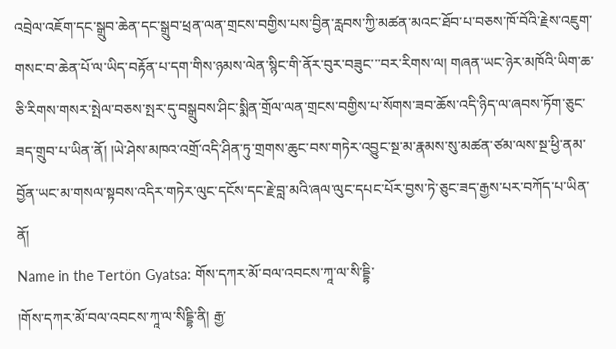འབྲེལ་འཇོག་དང་སྒྲུབ་ཆེན་དང་སྒྲུབ་ཕྲན་ལན་གྲངས་བགྱིས་པས་བྱིན་རླབས་ཀྱི་མཚན་མའང་ཐོབ་པ་བཅས་ཁོ་བོའི་རྗེས་འཇུག་གསང་བ་ཆེན་པོ་ལ་ཡིད་བརྟོན་པ་དག་གིས་ཉམས་ལེན་སྙིང་གི་ནོར་བུར་བཟུང་་་བར་རིགས་ལ། གཞན་ཡང་ཉེར་མཁོའི་ཡིག་ཆ་ཅི་རིགས་གསར་སྤེལ་བཅས་སྤར་དུ་བསྒྲུབས་ཤིང་སྨིན་གྲོལ་ལན་གྲངས་བགྱིས་པ་སོགས་ཟབ་ཆོས་འདི་ཉིད་ལ་ཞབས་ཏོག་ཅུང་ཟད་གྲུབ་པ་ཡིན་ནོ། །ཡེ་ཤེས་མཁའ་འགྲོ་འདི་ཤིན་ཏུ་གྲགས་ཆུང་བས་གཏེར་འབྱུང་སྔ་མ་རྣམས་སུ་མཚན་ཙམ་ལས་སྔ་ཕྱི་ནམ་བྱོན་ཡང་མ་གསལ་སྟབས་འདིར་གཏེར་ལུང་དངོས་དང་རྗེ་བླ་མའི་ཞལ་ལུང་དཔང་པོར་བྱས་ཏེ་ཅུང་ཟད་རྒྱས་པར་བཀོད་པ་ཡིན་ནོ།
Name in the Tertön Gyatsa: གོས་དཀར་མོ་བལ་འབངས་ཀཱ་ལ་སི་དྡྷི་
།གོས་དཀར་མོ་བལ་འབངས་ཀཱ་ལ་སིདྡྷི་ནི། རྒྱ་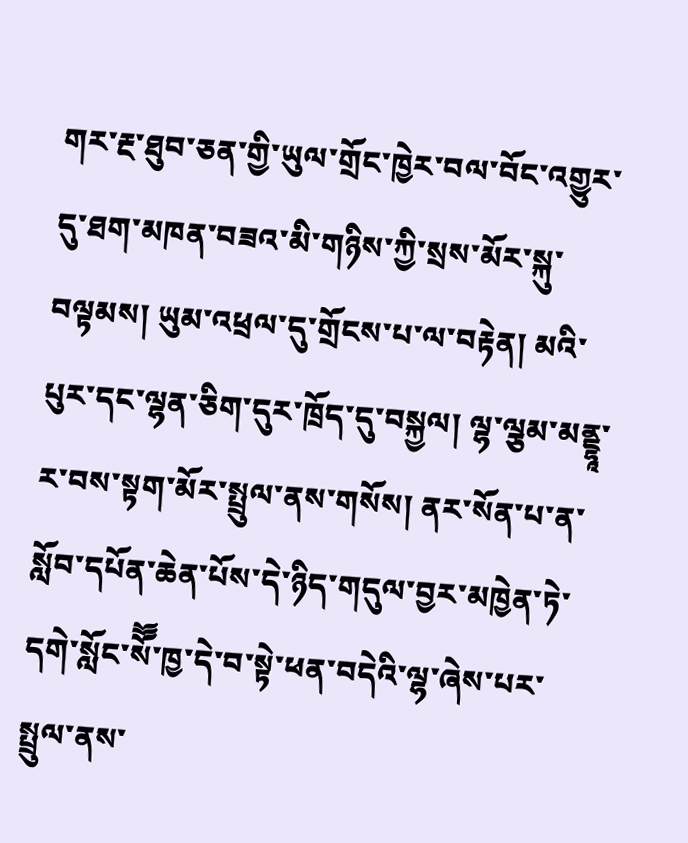གར་རྔ་ཐུབ་ཅན་གྱི་ཡུལ་གྲོང་ཁྱེར་བལ་བོང་འགྱུར་དུ་ཐག་མཁན་བཟའ་མི་གཉིས་ཀྱི་སྲས་མོར་སྐུ་བལྟམས། ཡུམ་འཕྲལ་དུ་གྲོངས་པ་ལ་བརྟེན། མའི་པུར་དང་ལྷན་ཅིག་དུར་ཁྲོད་དུ་བསྐྱལ། ལྷ་ལྕམ་མནྡྷཱ་ར་བས་སྟག་མོར་སྤྲུལ་ནས་གསོས། ནར་སོན་པ་ན་སློབ་དཔོན་ཆེན་པོས་དེ་ཉིད་གདུལ་བྱར་མཁྱེན་ཏེ་དགེ་སློང་སོཽ་ཁྱ་དེ་བ་སྟེ་ཕན་བདེའི་ལྷ་ཞེས་པར་སྤྲུལ་ནས་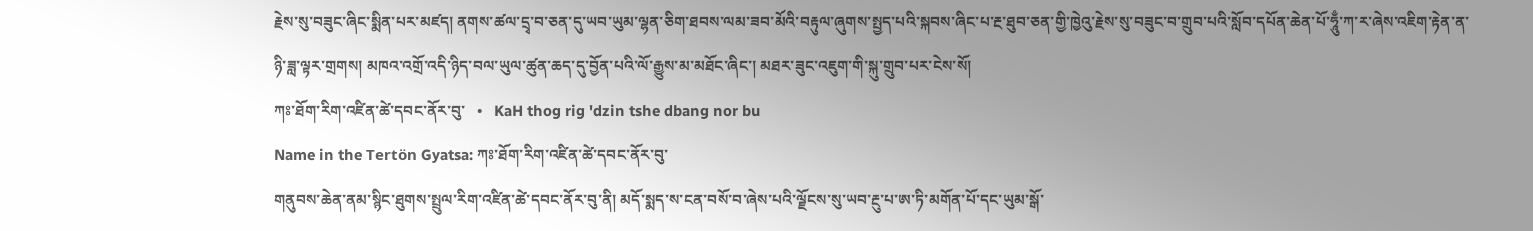རྗེས་སུ་བཟུང་ཞིང་སྨིན་པར་མཛད། ནགས་ཚལ་དྲྭ་བ་ཅན་དུ་ཡབ་ཡུམ་ལྷན་ཅིག་ཐབས་ལམ་ཟབ་མོའི་བརྟུལ་ཞུགས་སྤྱད་པའི་སྐབས་ཞིང་པ་རྔ་ཐུབ་ཅན་གྱི་ཁྱེའུ་རྗེས་སུ་བཟུང་བ་གྲུབ་པའི་སློབ་དཔོན་ཆེན་པོ་ཧཱུྃ་ཀ་ར་ཞེས་འཇིག་རྟེན་ན་ཉི་ཟླ་ལྟར་གྲགས། མཁའ་འགྲོ་འདི་ཉིད་བལ་ཡུལ་ཚུན་ཆད་དུ་བྱོན་པའི་ལོ་རྒྱུས་མ་མཐོང་ཞིང་། མཐར་ཟུང་འཇུག་གི་སྐུ་གྲུབ་པར་ངེས་སོ།
ཀཿ་ཐོག་རིག་འཛིན་ཚེ་དབང་ནོར་བུ་   •   KaH thog rig 'dzin tshe dbang nor bu
Name in the Tertön Gyatsa: ཀཿ་ཐོག་རིག་འཛིན་ཚེ་དབང་ནོར་བུ་
གནུབས་ཆེན་ནམ་སྙིང་ཐུགས་སྤྲུལ་རིག་འཛིན་ཚེ་དབང་ནོར་བུ་ནི། མདོ་སྨད་ས་ངན་བསོ་བ་ཞེས་པའི་ལྗོངས་སུ་ཡབ་རྔུ་པ་ཨ་ཏི་མགོན་པོ་དང་ཡུམ་སྒོ་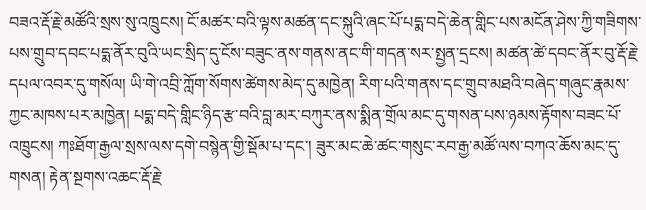བཟའ་རྡོ་རྗེ་མཚོའི་སྲས་སུ་འཁྲུངས། ངོ་མཚར་བའི་ལྟས་མཚན་དང་སྐུའི་ཞང་པོ་པདྨ་བདེ་ཆེན་གླིང་པས་མངོན་ཤེས་ཀྱི་གཟིགས་པས་གྲུབ་དབང་པདྨ་ནོར་བུའི་ཡང་སྲིད་དུ་ངོས་བཟུང་ནས་གནས་ནང་གི་གདན་སར་སྤྱན་དྲངས། མཚན་ཚེ་དབང་ནོར་བུ་རྡོ་རྗེ་དཔལ་འབར་དུ་གསོལ། ཡི་གེ་འབྲི་ཀློག་སོགས་ཚེགས་མེད་དུ་མཁྱེན། རིག་པའི་གནས་དང་གྲུབ་མཐའི་བཞེད་གཞུང་རྣམས་ཀྱང་མཁས་པར་མཁྱེན། པདྨ་བདེ་གླིང་ཉིད་རྩ་བའི་བླ་མར་བཀུར་ནས་སྨིན་གྲོལ་མང་དུ་གསན་པས་ཉམས་རྟོགས་བཟང་པོ་འཁྲུངས། ཀཿཐོག་རྒྱལ་སྲས་ལས་དགེ་བསྙེན་གྱི་སྡོམ་པ་དང་། ཟུར་མང་ཆེ་ཚང་གསུང་རབ་རྒྱ་མཚོ་ལས་བཀའ་ཆོས་མང་དུ་གསན། རྟེན་སྔགས་འཆང་རྡོ་རྗེ་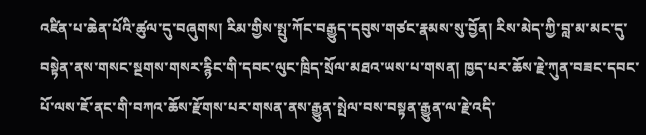འཛིན་པ་ཆེན་པོའི་ཚུལ་དུ་བཞུགས། རིམ་གྱིས་སྤུ་ཀོང་བརྒྱུད་དབུས་གཙང་རྣམས་སུ་བྱོན། རིས་མེད་ཀྱི་བླ་མ་མང་དུ་བསྟེན་ནས་གསང་སྔགས་གསར་རྙིང་གི་དབང་ལུང་ཁྲིད་སྲོལ་མཐའ་ཡས་པ་གསན། ཁྱད་པར་ཆོས་རྗེ་ཀུན་བཟང་དབང་པོ་ལས་ཇོ་ནང་གི་བཀའ་ཆོས་རྫོགས་པར་གསན་ནས་རྒྱུན་སྤེལ་བས་བསྟན་རྒྱུན་ལ་རྗེ་འདི་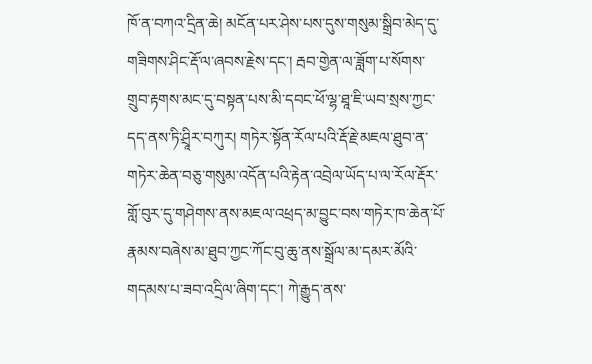ཁོ་ན་བཀའ་དྲིན་ཆེ། མངོན་པར་ཤེས་པས་དུས་གསུམ་སྒྲིབ་མེད་དུ་གཟིགས་ཤིང་རྡོ་ལ་ཞབས་རྗེས་དང་། རྦབ་གྱེན་ལ་ཟློག་པ་སོགས་གྲུབ་རྟགས་མང་དུ་བསྟན་པས་མི་དབང་ཕོ་ལྷ་ཐཱ་ཇི་ཡབ་སྲས་ཀྱང་དད་ནས་ཏི་ཤྲཱིར་བཀུར། གཏེར་སྟོན་རོལ་པའི་རྡོ་རྗེ་མཇལ་ཐུབ་ན་གཏེར་ཆེན་བཅུ་གསུམ་འདོན་པའི་རྟེན་འབྲེལ་ཡོད་པ་ལ་རོལ་རྡོར་གློ་བུར་དུ་གཤེགས་ནས་མཇལ་འཕྲད་མ་བྱུང་བས་གཏེར་ཁ་ཆེན་པོ་རྣམས་བཞེས་མ་ཐུབ་ཀྱང་ཀོང་བུ་ཆུ་ནས་སྒྲོལ་མ་དམར་མོའི་གདམས་པ་ཟབ་འདྲིལ་ཞིག་དང་། ཀེ་རྒྱུད་ནས་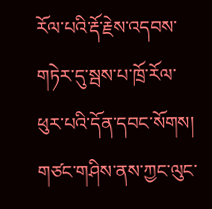རོལ་པའི་རྡོ་རྗེས་འདབས་གཏེར་དུ་སྦས་པ་ཁྲོ་རོལ་ཕུར་པའི་དོན་དབང་སོགས། གཙང་གཤིས་ནས་ཀྱང་ལུང་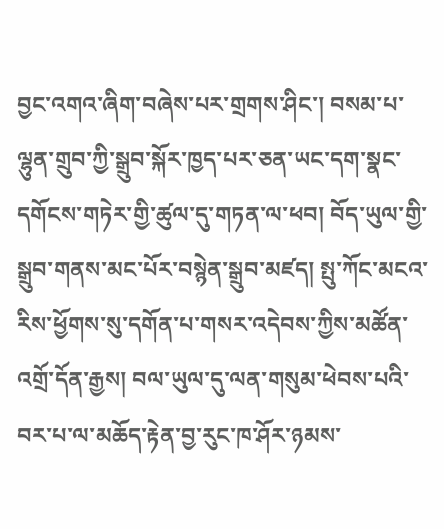བྱང་འགའ་ཞིག་བཞེས་པར་གྲགས་ཤིང་། བསམ་པ་ལྷུན་གྲུབ་ཀྱི་སྒྲུབ་སྐོར་ཁྱད་པར་ཅན་ཡང་དག་སྣང་དགོངས་གཏེར་གྱི་ཚུལ་དུ་གཏན་ལ་ཕབ། བོད་ཡུལ་གྱི་སྒྲུབ་གནས་མང་པོར་བསྙེན་སྒྲུབ་མཛད། སྤུ་ཀོང་མངའ་རིས་ཕྱོགས་སུ་དགོན་པ་གསར་འདེབས་ཀྱིས་མཚོན་འགྲོ་དོན་རྒྱས། བལ་ཡུལ་དུ་ལན་གསུམ་ཕེབས་པའི་བར་པ་ལ་མཆོད་རྟེན་བྱ་རུང་ཁ་ཤོར་ཉམས་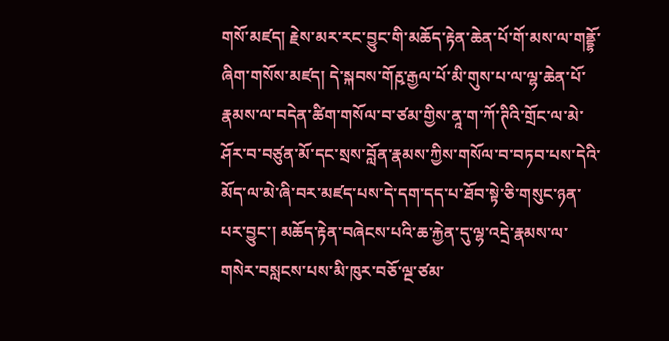གསོ་མཛད། རྗེས་མར་རང་བྱུང་གི་མཆོད་རྟེན་ཆེན་པོ་གོ་མས་ལ་གནྡྷོ་ཞིག་གསོས་མཛད། དེ་སྐབས་གོརྵ་རྒྱལ་པོ་མི་གུས་པ་ལ་ལྷ་ཆེན་པོ་རྣམས་ལ་བདེན་ཚིག་གསོལ་བ་ཙམ་གྱིས་ནཱ་ག་ཀོ་ཊིའི་གྲོང་ལ་མེ་ཤོར་བ་བཙུན་མོ་དང་སྲས་བློན་རྣམས་ཀྱིས་གསོལ་བ་བཏབ་པས་དེའི་མོད་ལ་མེ་ཞི་བར་མཛད་པས་དེ་དག་དད་པ་ཐོབ་སྟེ་ཅི་གསུང་ཉན་པར་བྱུང་། མཆོད་རྟེན་བཞེངས་པའི་ཆ་རྐྱེན་དུ་ལྷ་འདྲེ་རྣམས་ལ་གསེར་བསླངས་པས་མི་ཁུར་བཅོ་ལྔ་ཙམ་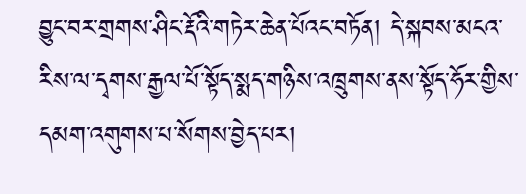བྱུང་བར་གྲགས་ཤིང་རྡོའི་གཏེར་ཆེན་པོའང་བཏོན། དེ་སྐབས་མངའ་རིས་ལ་དྭགས་རྒྱལ་པོ་སྟོད་སྨད་གཉིས་འཁྲུགས་ནས་སྟོད་ཧོར་གྱིས་དམག་འགུགས་པ་སོགས་བྱེད་པར།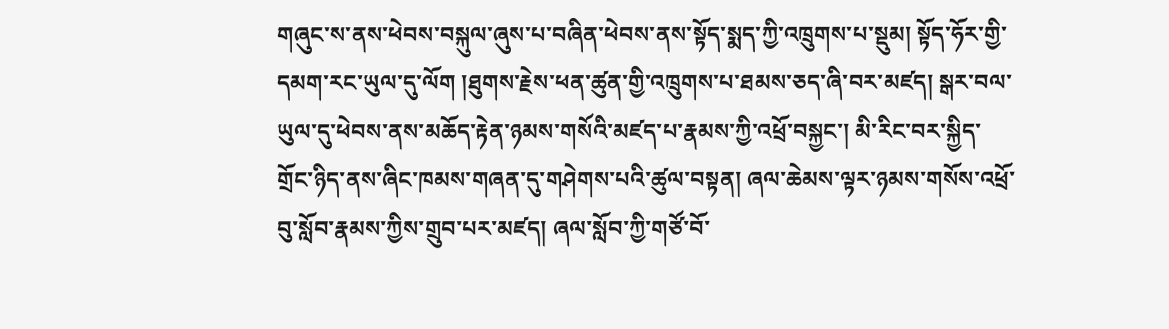གཞུང་ས་ནས་ཕེབས་བསྐུལ་ཞུས་པ་བཞིན་ཕེབས་ནས་སྟོད་སྨད་ཀྱི་འཁྲུགས་པ་སྡུམ། སྟོད་ཧོར་གྱི་དམག་རང་ཡུལ་དུ་ལོག །ཐུགས་རྗེས་ཕན་ཚུན་གྱི་འཁྲུགས་པ་ཐམས་ཅད་ཞི་བར་མཛད། སྒར་བལ་ཡུལ་དུ་ཕེབས་ནས་མཆོད་རྟེན་ཉམས་གསོའི་མཛད་པ་རྣམས་ཀྱི་འཕྲོ་བསྐྱང་། མི་རིང་བར་སྐྱིད་གྲོང་ཉིད་ནས་ཞིང་ཁམས་གཞན་དུ་གཤེགས་པའི་ཚུལ་བསྟན། ཞལ་ཆེམས་ལྟར་ཉམས་གསོས་འཕྲོ་བུ་སློབ་རྣམས་ཀྱིས་གྲུབ་པར་མཛད། ཞལ་སློབ་ཀྱི་གཙོ་བོ་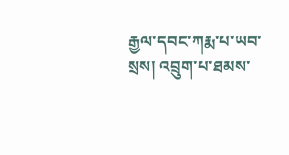རྒྱལ་དབང་ཀརྨ་པ་ཡབ་སྲས། འབྲུག་པ་ཐམས་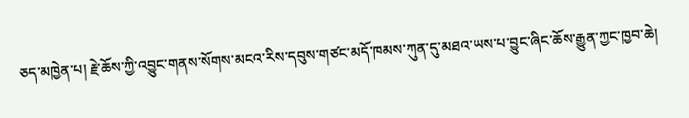ཅད་མཁྱེན་པ། རྗེ་ཆོས་ཀྱི་འབྱུང་གནས་སོགས་མངའ་རིས་དབུས་གཙང་མདོ་ཁམས་ཀུན་དུ་མཐའ་ཡས་པ་བྱུང་ཞིང་ཆོས་རྒྱུན་ཀྱང་ཁྱབ་ཆེ།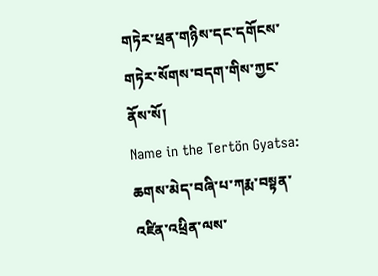གཏེར་ཕྲན་གཉིས་དང་དགོངས་གཏེར་སོགས་བདག་གིས་ཀྱང་ནོས་སོ།
Name in the Tertön Gyatsa: ཆགས་མེད་བཞི་པ་ཀརྨ་བསྟན་འཛིན་འཕྲིན་ལས་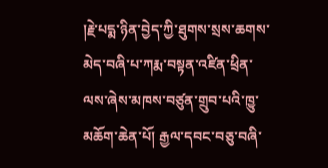།རྗེ་པདྨ་ཉིན་བྱེད་ཀྱི་ཐུགས་སྲས་ཆགས་མེད་བཞི་པ་ཀརྨ་བསྟན་འཛིན་ཕྲིན་ལས་ཞེས་མཁས་བཙུན་གྲུབ་པའི་ཁྱུ་མཆོག་ཆེན་པོ། རྒྱལ་དབང་བཅུ་བཞི་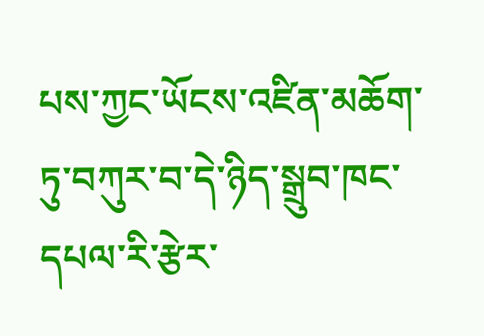པས་ཀྱང་ཡོངས་འཛིན་མཆོག་ཏུ་བཀུར་བ་དེ་ཉིད་སྒྲུབ་ཁང་དཔལ་རི་རྩེར་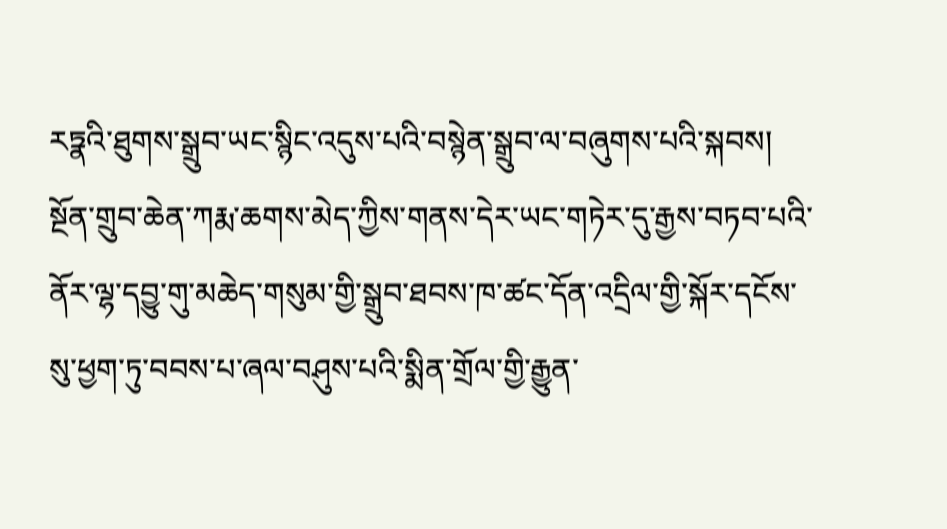རཏྣའི་ཐུགས་སྒྲུབ་ཡང་སྙིང་འདུས་པའི་བསྙེན་སྒྲུབ་ལ་བཞུགས་པའི་སྐབས། སྔོན་གྲུབ་ཆེན་ཀརྨ་ཆགས་མེད་ཀྱིས་གནས་དེར་ཡང་གཏེར་དུ་རྒྱས་བཏབ་པའི་ནོར་ལྷ་དབྱུ་གུ་མཆེད་གསུམ་གྱི་སྒྲུབ་ཐབས་ཁ་ཚང་དོན་འདྲིལ་གྱི་སྐོར་དངོས་སུ་ཕྱག་ཏུ་བབས་པ་ཞལ་བཤུས་པའི་སྨིན་གྲོལ་གྱི་རྒྱུན་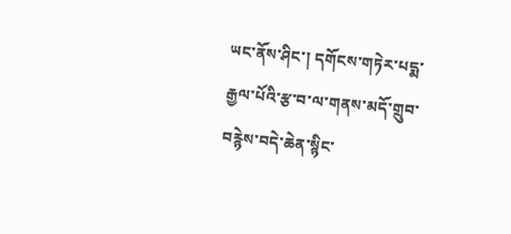ཡང་ནོས་ཤིང་། དགོངས་གཏེར་པདྨ་རྒྱལ་པོའི་རྩ་བ་ལ་གནས་མདོ་གྲུབ་བརྙེས་བདེ་ཆེན་སྙིང་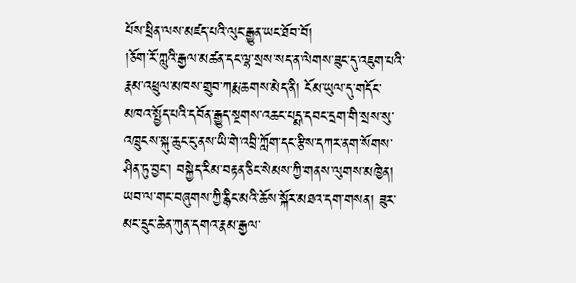པོས་ཕྲིན་ལས་མཛད་པའི་ལུང་རྒྱུན་ཡང་ཐོབ་བོ།
།ཅོག་རོ་ཀླུའི་རྒྱལ་མཚན་དང་ལྷ་སྲས་སད་ན་ལེགས་ཟུང་དུ་འཇུག་པའི་རྣམ་འཕྲུལ་མཁས་གྲུབ་ཀརྨ་ཆགས་མེད་ནི། ངོམ་ཡུལ་དུ་གདོང་མཁའ་སྤྱོད་པའི་དབོན་རྒྱུད་སྔགས་འཆང་པདྨ་དབང་དྲག་གི་སྲས་སུ་འཁྲུངས་སྐུ་ཆུང་ངུ་ནས་ཡི་གེ་འབྲི་ཀློག་དང་རྩིས་དཀར་ནག་སོགས་ཤིན་ཏུ་བྱང་། བསྐྱེད་རིམ་བརྟན་ཅིང་སེམས་ཀྱི་གནས་ལུགས་མཁྱེན། ཡབ་ལ་གང་བཞུགས་ཀྱི་རྙིང་མའི་ཆོས་སྐོར་མཐའ་དག་གསན། ཟུར་མང་དྲུང་ཆེན་ཀུན་དགའ་རྣམ་རྒྱལ་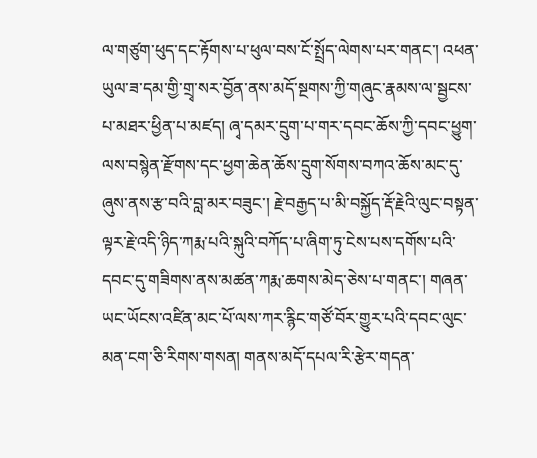ལ་གཙུག་ཕུད་དང་རྟོགས་པ་ཕུལ་བས་ངོ་སྤྲོད་ལེགས་པར་གནང་། འཕན་ཡུལ་ཟ་དམ་གྱི་གྲྭ་སར་བྱོན་ནས་མདོ་སྔགས་ཀྱི་གཞུང་རྣམས་ལ་སྦྱངས་པ་མཐར་ཕྱིན་པ་མཛད། ཞྭ་དམར་དྲུག་པ་གར་དབང་ཆོས་ཀྱི་དབང་ཕྱུག་ལས་བསྙེན་རྫོགས་དང་ཕྱག་ཆེན་ཆོས་དྲུག་སོགས་བཀའ་ཆོས་མང་དུ་ཞུས་ནས་རྩ་བའི་བླ་མར་བཟུང་། རྗེ་བརྒྱད་པ་མི་བསྐྱོད་རྡོ་རྗེའི་ལུང་བསྟན་ལྟར་རྗེ་འདི་ཉིད་ཀརྨ་པའི་སྐུའི་བཀོད་པ་ཞིག་ཏུ་ངེས་པས་དགོས་པའི་དབང་དུ་གཟིགས་ནས་མཚན་ཀརྨ་ཆགས་མེད་ཅེས་པ་གནང་། གཞན་ཡང་ཡོངས་འཛིན་མང་པོ་ལས་ཀར་རྙིང་གཙོ་བོར་གྱུར་པའི་དབང་ལུང་མན་ངག་ཅི་རིགས་གསན། གནས་མདོ་དཔལ་རི་རྩེར་གདན་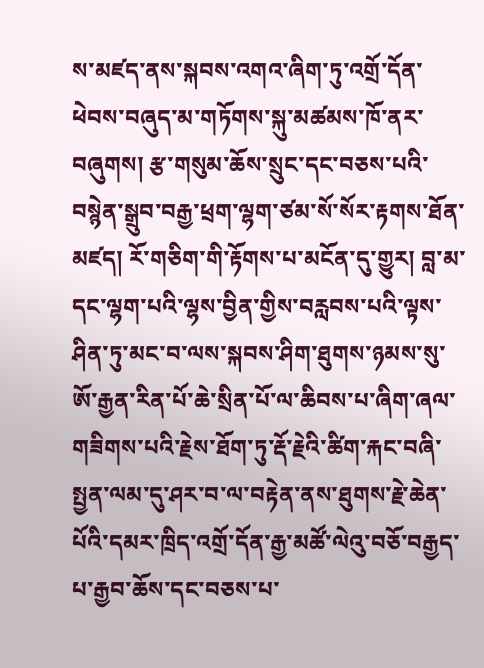ས་མཛད་ནས་སྐབས་འགའ་ཞིག་ཏུ་འགྲོ་དོན་ཕེབས་བཞུད་མ་གཏོགས་སྐུ་མཚམས་ཁོ་ནར་བཞུགས། རྩ་གསུམ་ཆོས་སྲུང་དང་བཅས་པའི་བསྙེན་སྒྲུབ་བརྒྱ་ཕྲག་ལྷག་ཙམ་སོ་སོར་རྟགས་ཐོན་མཛད། རོ་གཅིག་གི་རྟོགས་པ་མངོན་དུ་གྱུར། བླ་མ་དང་ལྷག་པའི་ལྷས་བྱིན་གྱིས་བརླབས་པའི་ལྟས་ཤིན་ཏུ་མང་བ་ལས་སྐབས་ཤིག་ཐུགས་ཉམས་སུ་ཨོ་རྒྱན་རིན་པོ་ཆེ་སྲིན་པོ་ལ་ཆིབས་པ་ཞིག་ཞལ་གཟིགས་པའི་རྗེས་ཐོག་ཏུ་རྡོ་རྗེའི་ཚིག་རྐང་བཞི་སྤྱན་ལམ་དུ་ཤར་བ་ལ་བརྟེན་ནས་ཐུགས་རྗེ་ཆེན་པོའི་དམར་ཁྲིད་འགྲོ་དོན་རྒྱ་མཚོ་ལེའུ་བཅོ་བརྒྱད་པ་རྒྱབ་ཆོས་དང་བཅས་པ་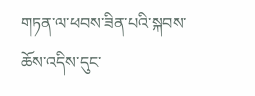གཏན་ལ་ཕབས་ཟིན་པའི་སྐབས་ཆོས་འདིས་དུང་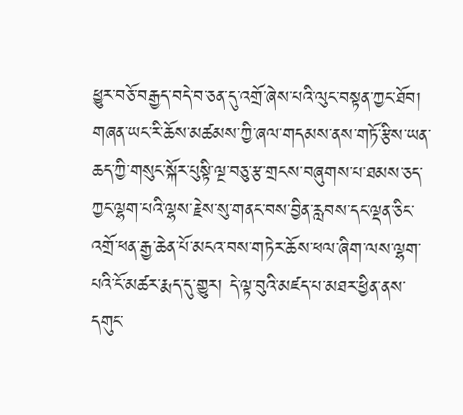ཕྱུར་བཅོ་བརྒྱད་བདེ་བ་ཅན་དུ་འགྲོ་ཞེས་པའི་ལུང་བསྟན་ཀྱང་ཐོབ། གཞན་ཡང་རི་ཆོས་མཚམས་ཀྱི་ཞལ་གདམས་ནས་གཏོ་རྩིས་ཡན་ཆད་ཀྱི་གསུང་སྐོར་པུསྟི་ལྔ་བཅུ་རྩ་གྲངས་བཞུགས་པ་ཐམས་ཅད་ཀྱང་ལྷག་པའི་ལྷས་རྗེས་སུ་གནང་བས་བྱིན་རླབས་དང་ལྡན་ཅིང་འགྲོ་ཕན་རྒྱ་ཆེན་པོ་མངའ་བས་གཏེར་ཆོས་ཕལ་ཞིག་ལས་ལྷག་པའི་ངོ་མཚར་རྨད་དུ་གྱུར། དེ་ལྟ་བུའི་མཛད་པ་མཐར་ཕྱིན་ནས་དགུང་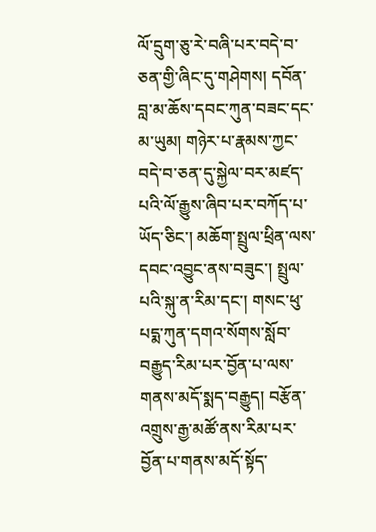ལོ་དྲུག་ཅུ་རེ་བཞི་པར་བདེ་བ་ཅན་གྱི་ཞིང་དུ་གཤེགས། དབོན་བླ་མ་ཆོས་དབང་ཀུན་བཟང་དང་མ་ཡུམ། གཉེར་པ་རྣམས་ཀྱང་བདེ་བ་ཅན་དུ་སྐྱེལ་བར་མཛད་པའི་ལོ་རྒྱུས་ཞིབ་པར་བཀོད་པ་ཡོད་ཅིང་། མཆོག་སྤྲུལ་ཕྲིན་ལས་དབང་འབྱུང་ནས་བཟུང་། སྤྲུལ་པའི་སྐུ་ན་རིམ་དང་། གསང་ཕུ་པདྨ་ཀུན་དགའ་སོགས་སློབ་བརྒྱུད་རིམ་པར་བྱོན་པ་ལས་གནས་མདོ་སྨད་བརྒྱུད། བརྩོན་འགྲུས་རྒྱ་མཚོ་ནས་རིམ་པར་བྱོན་པ་གནས་མདོ་སྟོད་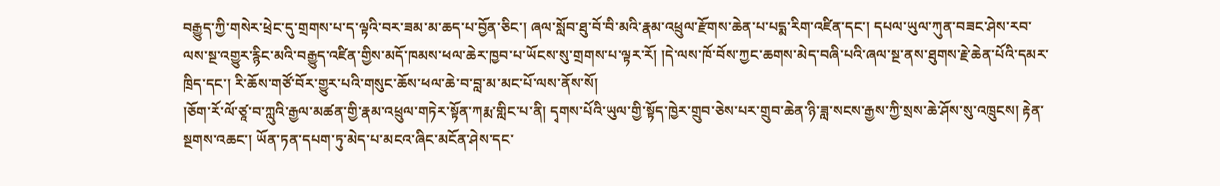བརྒྱུད་ཀྱི་གསེར་ཕྲེང་དུ་གྲགས་པ་ད་ལྟའི་བར་ཟམ་མ་ཆད་པ་བྱོན་ཅིང་། ཞལ་སློབ་ཐུ་བོ་བི་མའི་རྣམ་འཕྲུལ་རྫོགས་ཆེན་པ་པདྨ་རིག་འཛིན་དང་། དཔལ་ཡུལ་ཀུན་བཟང་ཤེས་རབ་ལས་སྔ་འགྱུར་རྙིང་མའི་བརྒྱུད་འཛིན་གྱིས་མདོ་ཁམས་ཕལ་ཆེར་ཁྱབ་པ་ཡོངས་སུ་གྲགས་པ་ལྟར་རོ། །དེ་ལས་ཁོ་བོས་ཀྱང་ཆགས་མེད་བཞི་པའི་ཞལ་སྔ་ནས་ཐུགས་རྗེ་ཆེན་པོའི་དམར་ཁྲིད་དང་། རི་ཆོས་གཙོ་བོར་གྱུར་པའི་གསུང་ཆོས་ཕལ་ཆེ་བ་བླ་མ་མང་པོ་ལས་ནོས་སོ།
།ཅོག་རོ་ལོ་ཙཱ་བ་ཀླུའི་རྒྱལ་མཚན་གྱི་རྣམ་འཕྲུལ་གཏེར་སྟོན་ཀརྨ་གླིང་པ་ནི། དྭགས་པོའི་ཡུལ་གྱི་སྟོད་ཁྱེར་གྲུབ་ཅེས་པར་གྲུབ་ཆེན་ཉི་ཟླ་སངས་རྒྱས་ཀྱི་སྲས་ཆེ་ཤོས་སུ་འཁྲུངས། རྟེན་སྔགས་འཆང་། ཡོན་ཏན་དཔག་ཏུ་མེད་པ་མངའ་ཞིང་མངོན་ཤེས་དང་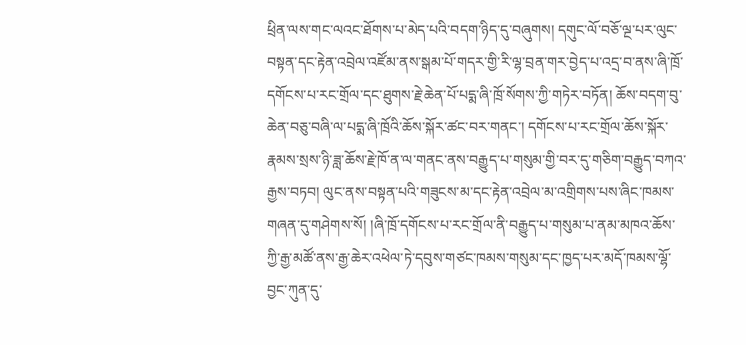ཕྲིན་ལས་གང་ལའང་ཐོགས་པ་མེད་པའི་བདག་ཉིད་དུ་བཞུགས། དགུང་ལོ་བཅོ་ལྔ་པར་ལུང་བསྟན་དང་རྟེན་འབྲེལ་འཛོམ་ནས་སྒམ་པོ་གདར་གྱི་རི་ལྷ་བྲན་གར་བྱེད་པ་འདྲ་བ་ནས་ཞི་ཁྲོ་དགོངས་པ་རང་གྲོལ་དང་ཐུགས་རྗེ་ཆེན་པོ་པདྨ་ཞི་ཁྲོ་སོགས་ཀྱི་གཏེར་བཏོན། ཆོས་བདག་བུ་ཆེན་བཅུ་བཞི་ལ་པདྨ་ཞི་ཁྲོའི་ཆོས་སྐོར་ཚང་བར་གནང་། དགོངས་པ་རང་གྲོལ་ཆོས་སྐོར་རྣམས་སྲས་ཉི་ཟླ་ཆོས་རྗེ་ཁོ་ན་ལ་གནང་ནས་བརྒྱུད་པ་གསུམ་གྱི་བར་དུ་གཅིག་བརྒྱུད་བཀའ་རྒྱས་བཏབ། ལུང་ནས་བསྟན་པའི་གཟུངས་མ་དང་རྟེན་འབྲེལ་མ་འགྲིགས་པས་ཞིང་ཁམས་གཞན་དུ་གཤེགས་སོ། །ཞི་ཁྲོ་དགོངས་པ་རང་གྲོལ་ནི་བརྒྱུད་པ་གསུམ་པ་ནམ་མཁའ་ཆོས་ཀྱི་རྒྱ་མཚོ་ནས་རྒྱ་ཆེར་འཕེལ་ཏེ་དབུས་གཙང་ཁམས་གསུམ་དང་ཁྱད་པར་མདོ་ཁམས་ལྷོ་བྱང་ཀུན་དུ་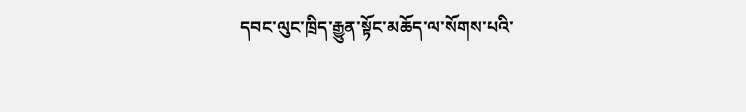དབང་ལུང་ཁྲིད་རྒྱུན་སྟོང་མཆོད་ལ་སོགས་པའི་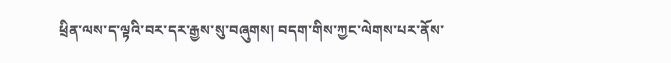ཕྲིན་ལས་ད་ལྟའི་བར་དར་རྒྱས་སུ་བཞུགས། བདག་གིས་ཀྱང་ལེགས་པར་ནོས་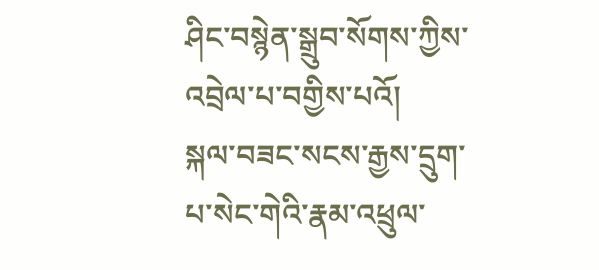ཤིང་བསྙེན་སྒྲུབ་སོགས་ཀྱིས་འབྲེལ་པ་བགྱིས་པའོ།
སྐལ་བཟང་སངས་རྒྱས་དྲུག་པ་སེང་གེའི་རྣམ་འཕྲུལ་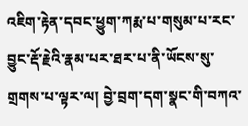འཇིག་རྟེན་དབང་ཕྱུག་ཀརྨ་པ་གསུམ་པ་རང་བྱུང་རྡོ་རྗེའི་རྣམ་པར་ཐར་པ་ནི་ཡོངས་སུ་གྲགས་པ་ལྟར་ལ། བྱེ་བྲག་དག་སྣང་གི་བཀའ་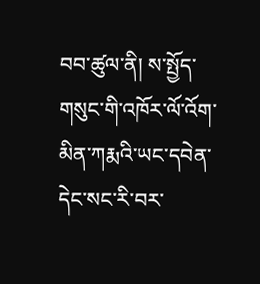བབ་ཚུལ་ནི། ས་སྤྱོད་གསུང་གི་འཁོར་ལོ་འོག་མིན་ཀརྨའི་ཡང་དབེན་དེང་སང་རི་བར་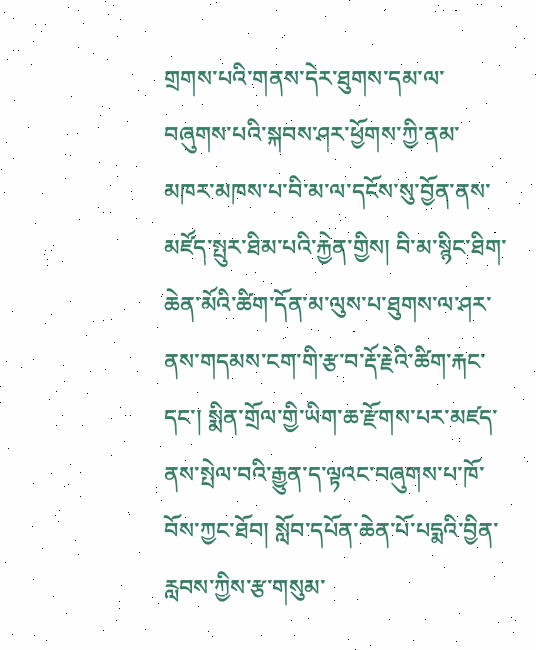གྲགས་པའི་གནས་དེར་ཐུགས་དམ་ལ་བཞུགས་པའི་སྐབས་ཤར་ཕྱོགས་ཀྱི་ནམ་མཁར་མཁས་པ་བི་མ་ལ་དངོས་སུ་བྱོན་ནས་མཛོད་སྤུར་ཐིམ་པའི་རྐྱེན་གྱིས། བི་མ་སྙིང་ཐིག་ཆེན་མོའི་ཚིག་དོན་མ་ལུས་པ་ཐུགས་ལ་ཤར་ནས་གདམས་ངག་གི་རྩ་བ་རྡོ་རྗེའི་ཚིག་རྐང་དང་། སྨིན་གྲོལ་གྱི་ཡིག་ཆ་རྫོགས་པར་མཛད་ནས་སྤེལ་བའི་རྒྱུན་ད་ལྟའང་བཞུགས་པ་ཁོ་བོས་ཀྱང་ཐོབ། སློབ་དཔོན་ཆེན་པོ་པདྨའི་བྱིན་རླབས་ཀྱིས་རྩ་གསུམ་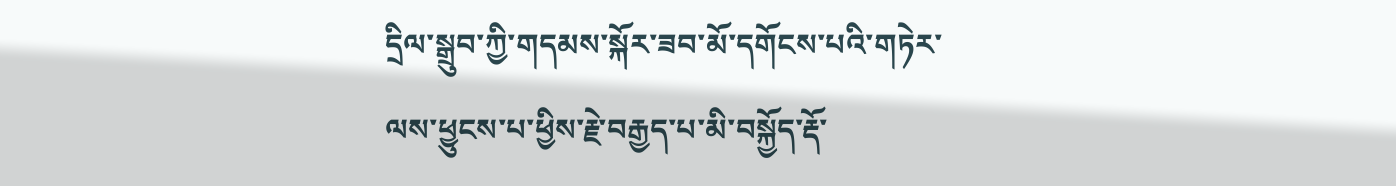དྲིལ་སྒྲུབ་ཀྱི་གདམས་སྐོར་ཟབ་མོ་དགོངས་པའི་གཏེར་ལས་ཕྱུངས་པ་ཕྱིས་རྗེ་བརྒྱད་པ་མི་བསྐྱོད་རྡོ་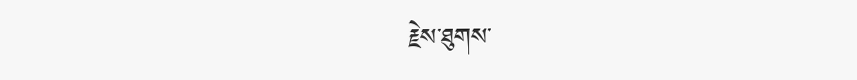རྗེས་ཐུགས་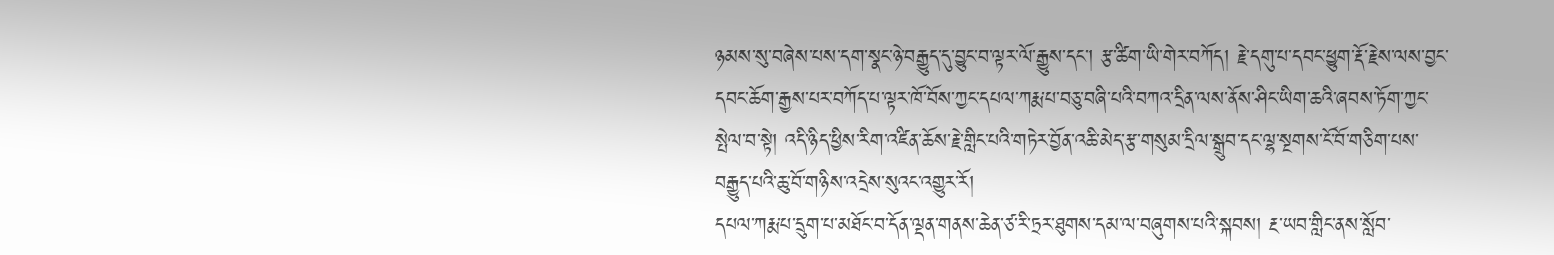ཉམས་སུ་བཞེས་པས་དག་སྣང་ཉེ་བརྒྱུད་དུ་བྱུང་བ་ལྟར་ལོ་རྒྱུས་དང་། རྩ་ཚིག་ཡི་གེར་བཀོད། རྗེ་དགུ་པ་དབང་ཕྱུག་རྡོ་རྗེས་ལས་བྱང་དབང་ཆོག་རྒྱས་པར་བཀོད་པ་ལྟར་ཁོ་བོས་ཀྱང་དཔལ་ཀརྨ་པ་བཅུ་བཞི་པའི་བཀའ་དྲིན་ལས་ནོས་ཤིང་ཡིག་ཆའི་ཞབས་ཏོག་ཀྱང་སྤེལ་བ་སྟེ། འདི་ཉིད་ཕྱིས་རིག་འཛིན་ཆོས་རྗེ་གླིང་པའི་གཏེར་བྱོན་འཆི་མེད་རྩ་གསུམ་དྲིལ་སྒྲུབ་དང་ལྷ་སྔགས་ངོ་བོ་གཅིག་པས་བརྒྱུད་པའི་ཆུ་བོ་གཉིས་འདྲེས་སུའང་འགྱུར་རོ།
དཔལ་ཀརྨ་པ་དྲུག་པ་མཐོང་བ་དོན་ལྡན་གནས་ཆེན་ཙ་རི་ཏྲར་ཐུགས་དམ་ལ་བཞུགས་པའི་སྐབས། རྔ་ཡབ་གླིང་ནས་སློབ་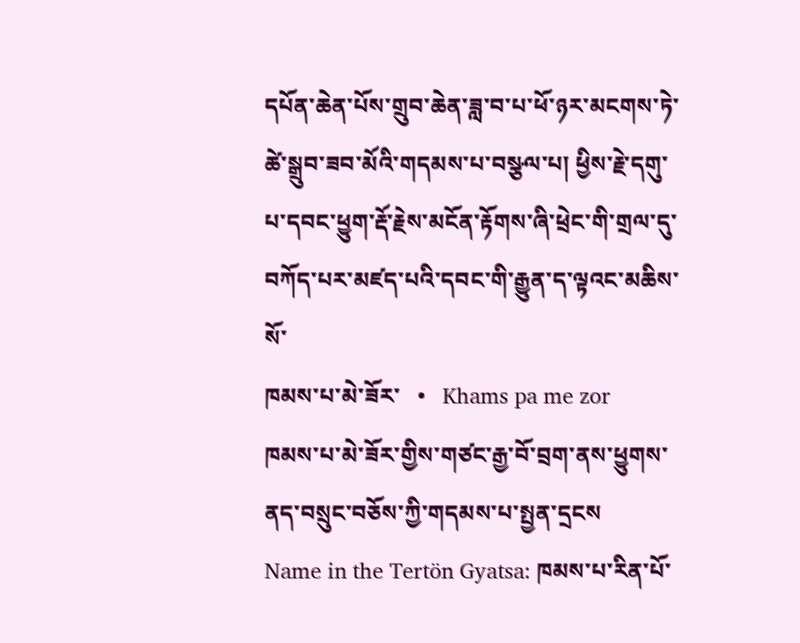དཔོན་ཆེན་པོས་གྲུབ་ཆེན་ཟླ་བ་པ་ཕོ་ཉར་མངགས་ཏེ་ཚེ་སྒྲུབ་ཟབ་མོའི་གདམས་པ་བསྩལ་པ། ཕྱིས་རྗེ་དགུ་པ་དབང་ཕྱུག་རྡོ་རྗེས་མངོན་རྟོགས་ཞི་ཕྲེང་གི་གྲལ་དུ་བཀོད་པར་མཛད་པའི་དབང་གི་རྒྱུན་ད་ལྟའང་མཆིས་སོ་
ཁམས་པ་མེ་ཟོར་   •   Khams pa me zor
ཁམས་པ་མེ་ཟོར་གྱིས་གཙང་རྒྱ་བོ་བྲག་ནས་ཕྱུགས་ནད་བསྲུང་བཅོས་ཀྱི་གདམས་པ་སྤྱན་དྲངས
Name in the Tertön Gyatsa: ཁམས་པ་རིན་པོ་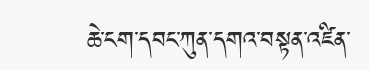ཆེ་ངག་དབང་ཀུན་དགའ་བསྟན་འཛིན་